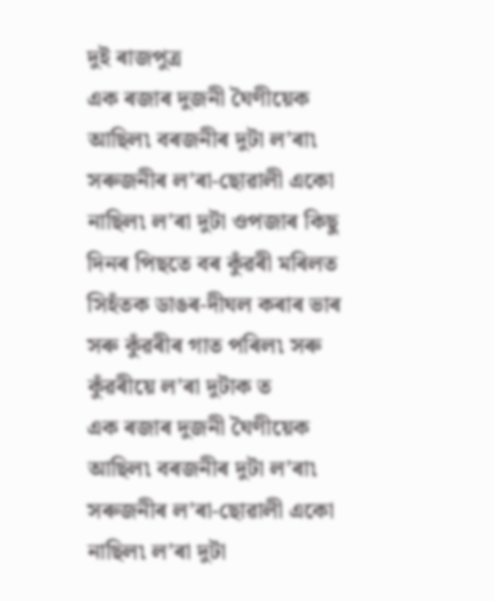দুই ৰাজপুত্ৰ
এক ৰজাৰ দুজনী ঘৈণীয়েক আছিল৷ বৰজনীৰ দুটা ল’ৰা৷ সৰুজনীৰ ল’ৰা-ছোৱালী একো নাছিল৷ ল’ৰা দুটা ওপজাৰ কিছু দিনৰ পিছতে বৰ কুঁৱৰী মৰিলত সিহঁতক ডাঙৰ-দীঘল কৰাৰ ভাৰ সৰু কুঁৱৰীৰ গাত পৰিল৷ সৰু কুঁৱৰীয়ে ল’ৰা দুটাক ত
এক ৰজাৰ দুজনী ঘৈণীয়েক আছিল৷ বৰজনীৰ দুটা ল’ৰা৷ সৰুজনীৰ ল’ৰা-ছোৱালী একো নাছিল৷ ল’ৰা দুটা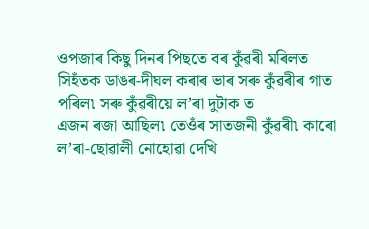ওপজাৰ কিছু দিনৰ পিছতে বৰ কুঁৱৰী মৰিলত সিহঁতক ডাঙৰ-দীঘল কৰাৰ ভাৰ সৰু কুঁৱৰীৰ গাত পৰিল৷ সৰু কুঁৱৰীয়ে ল’ৰা দুটাক ত
এজন ৰজা আছিল৷ তেওঁৰ সাতজনী কুঁৱৰী৷ কাৰো ল’ৰা-ছোৱালী নোহোৱা দেখি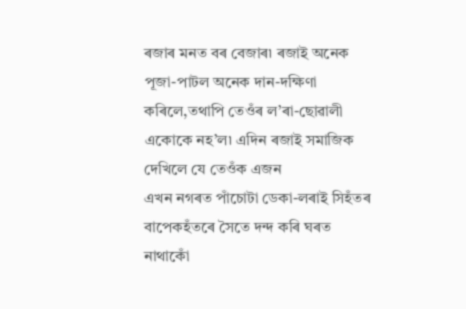ৰজাৰ মনত বৰ বেজাৰ৷ ৰজাই অনেক পূজা-পাটল অনেক দান-দক্ষিণা কৰিলে,তথাপি তেওঁৰ ল’ৰা-ছোৱালী একোকে নহ’ল৷ এদিন ৰজাই সমাজিক দেখিলে যে তেওঁক এজন
এখন নগৰত পাঁচোটা ডেকা-লৰাই সিহঁতৰ বাপেকহঁতৰে সৈতে দন্দ কৰি ঘৰত নাথাকোঁ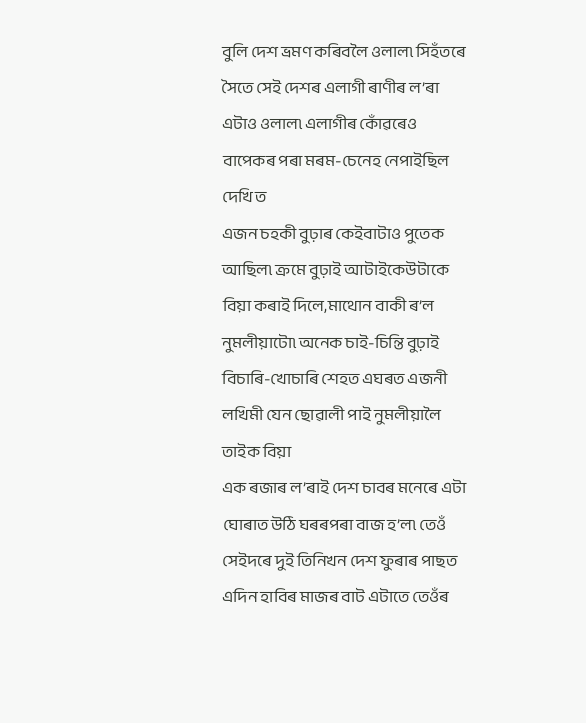বুলি দেশ ভ্ৰমণ কৰিবলৈ ওলাল৷ সিহঁতৰে সৈতে সেই দেশৰ এলাগী ৰাণীৰ ল’ৰা এটাও ওলাল৷ এলাগীৰ কোঁৱৰেও বাপেকৰ পৰা মৰম-চেনেহ নেপাইছিল দেখি ত
এজন চহকী বুঢ়াৰ কেইবাটাও পুতেক আছিল৷ ক্ৰমে বুঢ়াই আটাইকেউটাকে বিয়া কৰাই দিলে,মাথোন বাকী ৰ’ল নুমলীয়াটো৷ অনেক চাই-চিন্তি বুঢ়াই বিচাৰি-খোচাৰি শেহত এঘৰত এজনী লখিমী যেন ছোৱালী পাই নুমলীয়ালৈ তাইক বিয়া
এক ৰজাৰ ল’ৰাই দেশ চাবৰ মনেৰে এটা ঘোৰাত উঠি ঘৰৰপৰা বাজ হ’ল৷ তেওঁ সেইদৰে দুই তিনিখন দেশ ফুৰাৰ পাছত এদিন হাবিৰ মাজৰ বাট এটাতে তেওঁৰ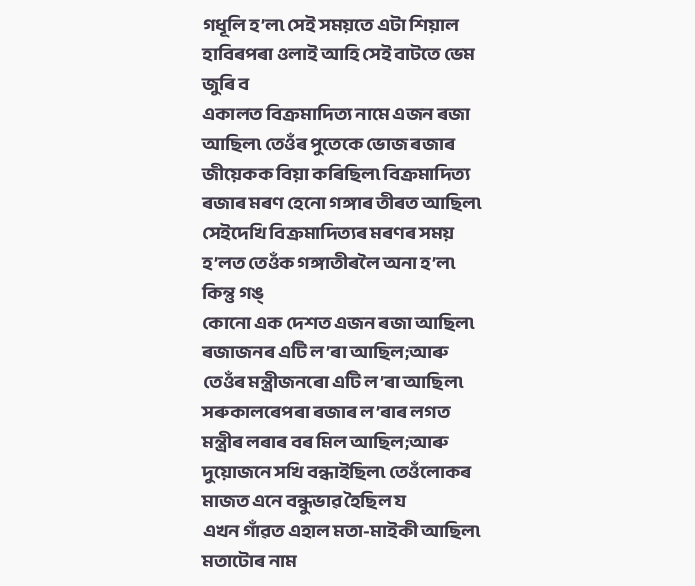গধূলি হ’ল৷ সেই সময়তে এটা শিয়াল হাবিৰপৰা ওলাই আহি সেই বাটতে ভেম জুৰি ব
একালত বিক্ৰমাদিত্য নামে এজন ৰজা আছিল৷ তেওঁৰ পুতেকে ভোজ ৰজাৰ জীয়েকক বিয়া কৰিছিল৷ বিক্ৰমাদিত্য ৰজাৰ মৰণ হেনো গঙ্গাৰ তীৰত আছিল৷ সেইদেখি বিক্ৰমাদিত্যৰ মৰণৰ সময় হ’লত তেওঁক গঙ্গাতীৰলৈ অনা হ’ল৷ কিন্তু গঙ্
কোনো এক দেশত এজন ৰজা আছিল৷ ৰজাজনৰ এটি ল’ৰা আছিল;আৰু তেওঁৰ মন্ত্ৰীজনৰো এটি ল’ৰা আছিল৷ সৰুকালৰেপৰা ৰজাৰ ল’ৰাৰ লগত মন্ত্ৰীৰ লৰাৰ বৰ মিল আছিল;আৰু দুয়োজনে সখি বন্ধাইছিল৷ তেওঁলোকৰ মাজত এনে বন্ধুভাৱ হৈছিল য
এখন গাঁৱত এহাল মতা-মাইকী আছিল৷ মতাটোৰ নাম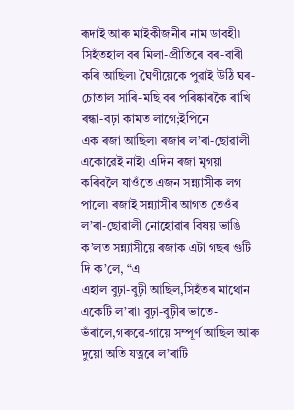ৰূদাই আৰু মাইকীজনীৰ নাম ডাবহী৷ সিহঁতহাল বৰ মিলা-প্ৰীতিৰে বৰ-বাৰী কৰি আছিল৷ ঘৈণীয়েকে পুৱাই উঠি ঘৰ-চোতাল সাৰি-মছি বৰ পৰিষ্কাৰকৈ ৰাখি ৰন্ধা-বঢ়া কামত লাগে;ইপিনে
এক ৰজা আছিল৷ ৰজাৰ ল’ৰা-ছোৱালী একোৱেই নাই৷ এদিন ৰজা মৃগয়া কৰিবলৈ যাওঁতে এজন সন্ন্যাসীক লগ পালে৷ ৰজাই সন্ন্যাসীৰ আগত তেওঁৰ ল’ৰা-ছোৱালী নোহোৱাৰ বিষয় ভাঙি ক’লত সন্ন্যাসীয়ে ৰজাক এটা গছৰ গুটি দি ক’লে, “এ
এহাল বুঢ়া-বুঢ়ী আছিল,সিহঁতৰ মাথোন একেটি ল’ৰা৷ বুঢ়া-বুঢ়ীৰ ভাতে-ভঁৰালে,গৰুৱে-গায়ে সম্পূৰ্ণ আছিল আৰু দুয়ো অতি যত্নৰে ল’ৰাটি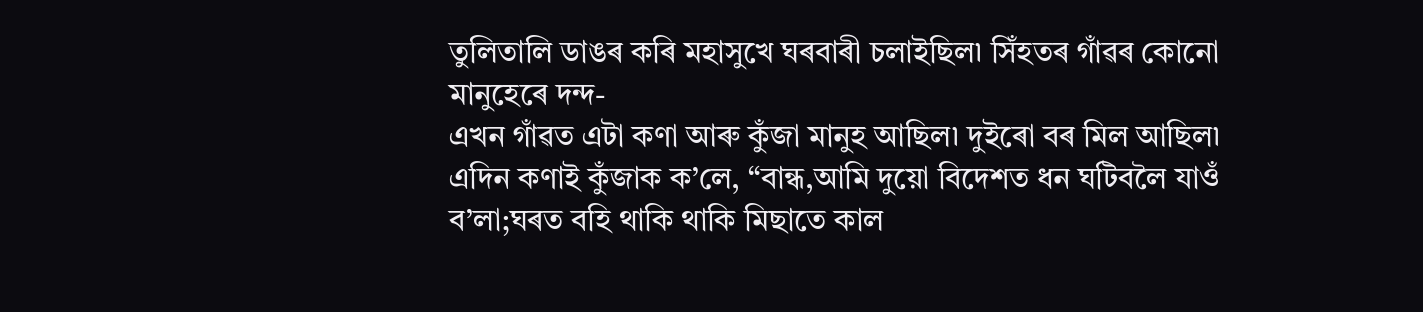তুলিতালি ডাঙৰ কৰি মহাসুখে ঘৰবাৰী চলাইছিল৷ সিঁহতৰ গাঁৱৰ কোনো মানুহেৰে দন্দ-
এখন গাঁৱত এটা কণা আৰু কুঁজা মানুহ আছিল৷ দুইৰো বৰ মিল আছিল৷ এদিন কণাই কুঁজাক ক’লে, “বান্ধ,আমি দুয়ো বিদেশত ধন ঘটিবলৈ যাওঁ ব’লা;ঘৰত বহি থাকি থাকি মিছাতে কাল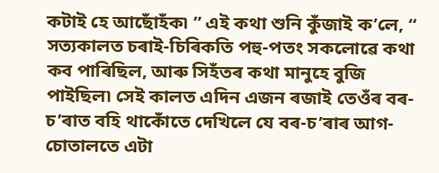কটাই হে আছোঁহঁক৷ ” এই কথা শুনি কুঁজাই ক’লে, “
সত্যকালত চৰাই-চিৰিকতি পহু-পতং সকলোৱে কথা কব পাৰিছিল, আৰু সিহঁতৰ কথা মানুহে বুজি পাইছিল৷ সেই কালত এদিন এজন ৰজাই তেওঁৰ বৰ-চ’ৰাত বহি থাকোঁতে দেখিলে যে বৰ-চ’ৰাৰ আগ-চোতালতে এটা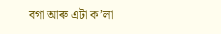বগা আৰু এটা ক’লা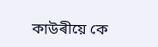কাউৰীয়ে কে